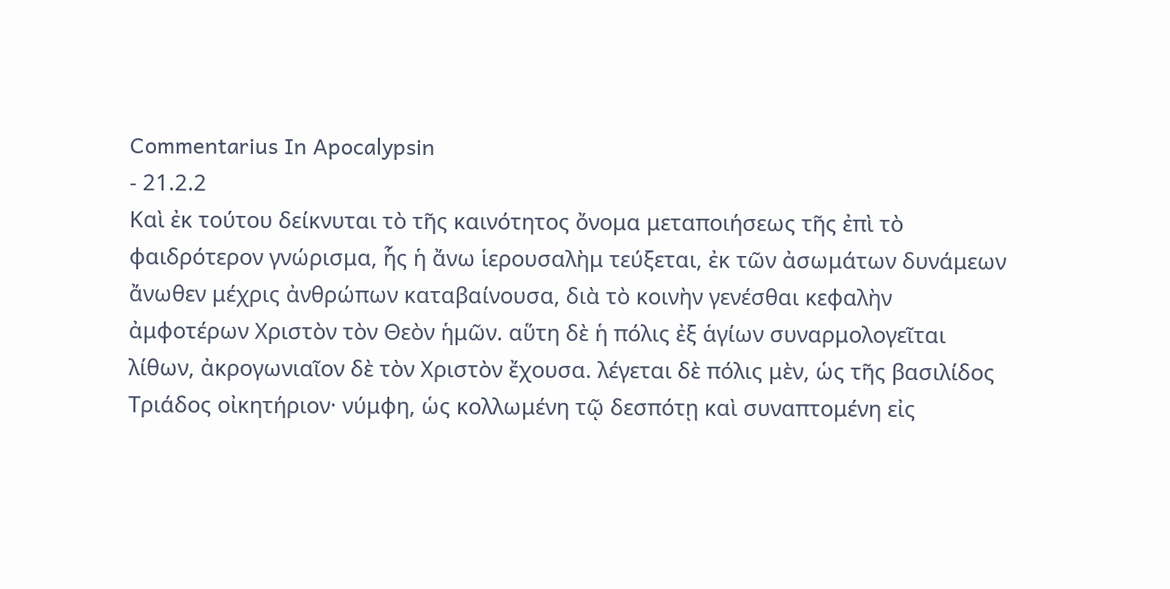Commentarius In Apocalypsin
- 21.2.2
Καὶ ἐκ τούτου δείκνυται τὸ τῆς καινότητος ὄνομα μεταποιήσεως τῆς ἐπὶ τὸ φαιδρότερον γνώρισμα, ἧς ἡ ἄνω ἱερουσαλὴμ τεύξεται, ἐκ τῶν ἀσωμάτων δυνάμεων ἄνωθεν μέχρις ἀνθρώπων καταβαίνουσα, διὰ τὸ κοινὴν γενέσθαι κεφαλὴν ἀμφοτέρων Χριστὸν τὸν Θεὸν ἡμῶν. αὕτη δὲ ἡ πόλις ἐξ ἁγίων συναρμολογεῖται λίθων, ἀκρογωνιαῖον δὲ τὸν Χριστὸν ἔχουσα. λέγεται δὲ πόλις μὲν, ὡς τῆς βασιλίδος Τριάδος οἰκητήριον· νύμφη, ὡς κολλωμένη τῷ δεσπότῃ καὶ συναπτομένη εἰς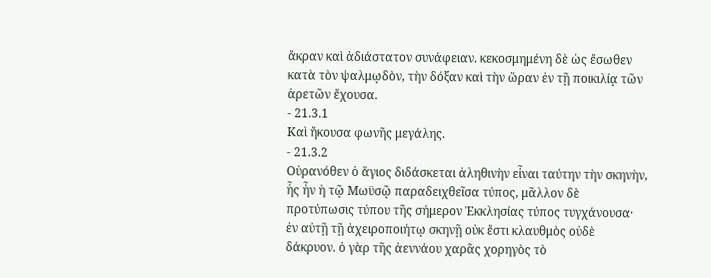ἄκραν καὶ ἀδιάστατον συνάφειαν. κεκοσμημένη δὲ ὡς ἔσωθεν κατὰ τὸν ψαλμῳδὸν, τὴν δόξαν καὶ τὴν ὥραν ἐν τῇ ποικιλίᾳ τῶν ἀρετῶν ἔχουσα.
- 21.3.1
Καὶ ἤκουσα φωνῆς μεγάλης.
- 21.3.2
Οὐρανόθεν ὁ ἅγιος διδάσκεται ἀληθινὴν εἶναι ταύτην τὴν σκηνὴν, ἧς ἦν ἡ τῷ Μωϋσῷ παραδειχθεῖσα τύπος, μᾶλλον δὲ προτύπωσις τύπου τῆς σήμερον Ἐκκλησίας τύπος τυγχάνουσα· ἐν αὐτῇ τῇ ἀχειροποιήτῳ σκηνῇ οὐκ ἔστι κλαυθμὸς οὐδὲ δάκρυον. ὁ γὰρ τῆς ἀεννάου χαρᾶς χορηγὸς τὸ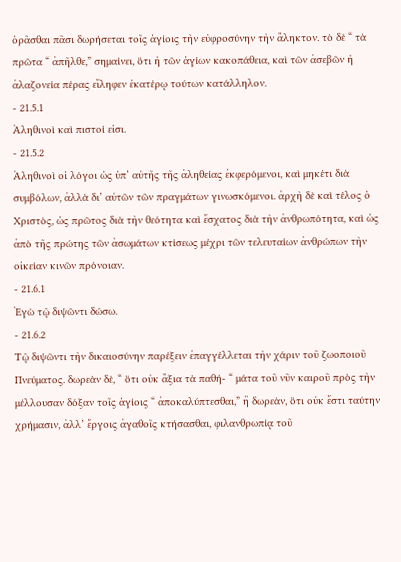ὁρᾶσθαι πᾶσι δωρήσεται τοῖς ἁγίοις τὴν εὐφροσύνην τὴν ἄληκτον. τὸ δὲ “ τὰ πρῶτα “ ἀπῆλθε,” σημαίνει, ὅτι ἡ τῶν ἁγίων κακοπάθεια, καὶ τῶν ἀσεβῶν ἡ ἀλαζονεία πέρας εἴληφεν ἑκατέρῳ τούτων κατάλληλον.
- 21.5.1
Ἀληθινοὶ καὶ πιστοί εἰσι.
- 21.5.2
Ἀληθινοὶ οἱ λόγοι ὡς ὑπ’ αὐτῆς τῆς ἀληθείας ἐκφερόμενοι, καὶ μηκέτι διὰ συμβόλων, ἀλλὰ δι’ αὐτῶν τῶν πραγμάτων γινωσκόμενοι. ἀρχὴ δὲ καὶ τέλος ὁ Χριστὸς, ὡς πρῶτος διὰ τὴν θεότητα καὶ ἔσχατος διὰ τὴν ἀνθρωπότητα, καὶ ὡς ἀπὸ τῆς πρώτης τῶν ἀσωμάτων κτίσεως μέχρι τῶν τελευταίων ἀνθρώπων τὴν οἰκείαν κινῶν πρόνοιαν.
- 21.6.1
Ἐγὼ τῷ διψῶντι δώσω.
- 21.6.2
Τῷ διψῶντι τὴν δικαιοσύνην παρέξειν ἐπαγγέλλεται τὴν χάριν τοῦ ζωοποιοῦ Πνεύματος. δωρεὰν δὲ, “ ὅτι οὐκ ἄξια τὰ παθή- “ μάτα τοῦ νῦν καιροῦ πρὸς τὴν μέλλουσαν δόξαν τοῖς ἁγίοις “ ἀποκαλύπτεσθαι,” ἢ δωρεὰν, ὅτι οὐκ ἔστι ταύτην χρήμασιν, ἀλλ’ ἔργοις ἀγαθοῖς κτήσασθαι, φιλανθρωπίᾳ τοῦ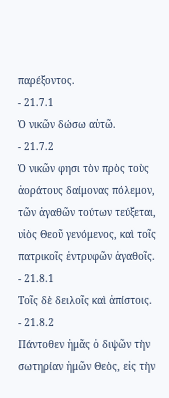παρέξοντος.
- 21.7.1
Ὁ νικῶν δώσω αὐτῶ.
- 21.7.2
Ὁ νικῶν φησι τὸν πρὸς τοὺς ἀοράτους δαίμονας πόλεμον, τῶν ἀγαθῶν τούτων τεύξεται, υἱὸς Θεοῦ γενόμενος, καὶ τοῖς πατρικοῖς ἐντρυφῶν ἀγαθοῖς.
- 21.8.1
Τοῖς δὲ δειλοῖς καὶ ἀπίστοις.
- 21.8.2
Πάντοθεν ἡμᾶς ὁ διψῶν τὴν σωτηρίαν ἡμῶν Θεὸς, εἰς τὴν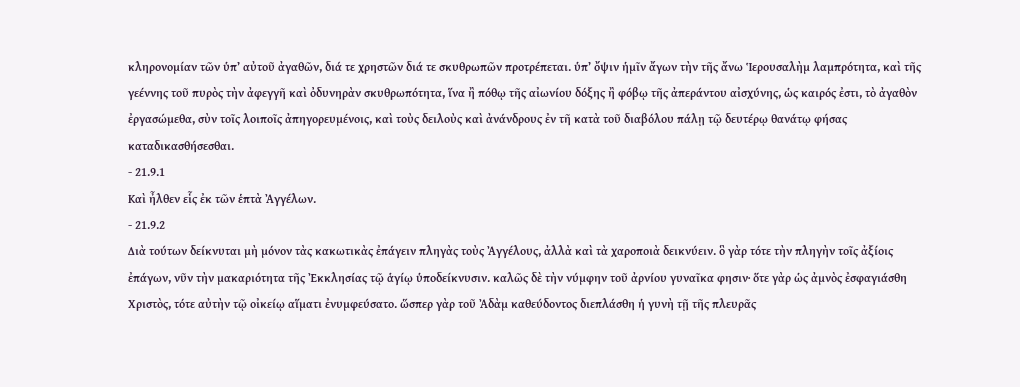κληρονομίαν τῶν ὑπ’ αὐτοῦ ἀγαθῶν, διά τε χρηστῶν διά τε σκυθρωπῶν προτρέπεται. ὑπ’ ὄψιν ἡμῖν ἄγων τὴν τῆς ἄνω Ἱερουσαλὴμ λαμπρότητα, καὶ τῆς γεέννης τοῦ πυρὸς τὴν ἀφεγγῆ καὶ ὀδυνηρὰν σκυθρωπότητα, ἵνα ἢ πόθῳ τῆς αἰωνίου δόξης ἢ φόβῳ τῆς ἀπεράντου αἰσχύνης, ὡς καιρός ἐστι, τὸ ἀγαθὸν ἐργασώμεθα, σὺν τοῖς λοιποῖς ἀπηγορευμένοις, καὶ τοὺς δειλοὺς καὶ ἀνάνδρους ἐν τῆ κατὰ τοῦ διαβόλου πάλῃ τῷ δευτέρῳ θανάτῳ φήσας καταδικασθήσεσθαι.
- 21.9.1
Καὶ ἦλθεν εἷς ἐκ τῶν ἑπτὰ Ἀγγέλων.
- 21.9.2
Διὰ τούτων δείκνυται μὴ μόνον τὰς κακωτικὰς ἐπάγειν πληγὰς τοὺς Ἀγγέλους, ἀλλὰ καὶ τὰ χαροποιὰ δεικνύειν. ὃ γὰρ τότε τὴν πληγὴν τοῖς ἀξίοις ἐπάγων, νῦν τὴν μακαριότητα τῆς Ἐκκλησίας τῷ ἁγίῳ ὑποδείκνυσιν. καλῶς δὲ τὴν νύμφην τοῦ ἀρνίου γυναῖκα φησιν· ὅτε γὰρ ὡς ἀμνὸς ἐσφαγιάσθη Χριστὸς, τότε αὐτὴν τῷ οἰκείῳ αἵματι ἐνυμφεύσατο. ὥσπερ γὰρ τοῦ Ἀδὰμ καθεύδοντος διεπλάσθη ἡ γυνὴ τῇ τῆς πλευρᾶς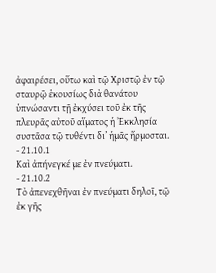ἀφαιρέσει, οὕτω καὶ τῷ Χριστῷ ἐν τῷ σταυρῷ ἑκουσίως διὰ θανάτου ὑπνώσαντι τῇ ἐκχύσει τοῦ ἐκ τῆς πλευρᾶς αὐτοῦ αἵματος ἡ Ἐκκλησία συστᾶσα τῷ τυθέντι δι’ ἡμᾶς ἥρμοσται.
- 21.10.1
Καὶ ἀπήνεγκέ με ἐν πνεύματι.
- 21.10.2
Τὸ ἀπενεχθῆναι ἐν πνεύματι δηλοῖ, τῷ ἐκ γῆς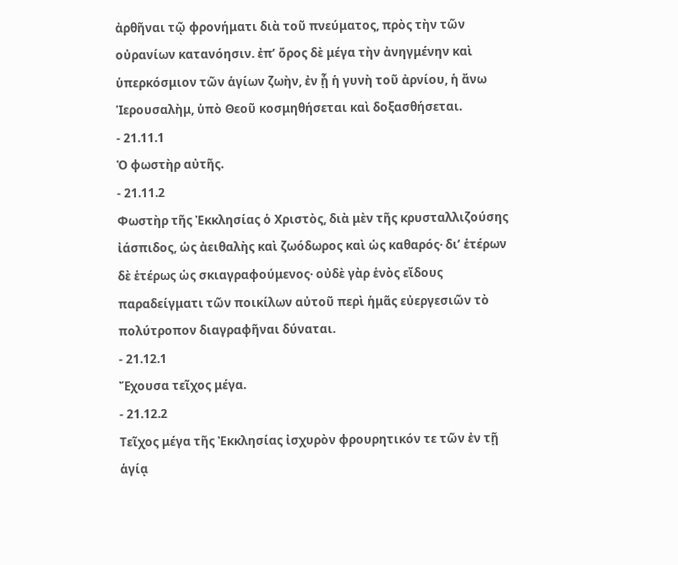ἀρθῆναι τῷ φρονήματι διὰ τοῦ πνεύματος, πρὸς τὴν τῶν οὐρανίων κατανόησιν. ἐπ’ ὄρος δὲ μέγα τὴν ἀνηγμένην καὶ ὑπερκόσμιον τῶν ἁγίων ζωὴν, ἐν ᾗ ἡ γυνὴ τοῦ ἀρνίου, ἡ ἄνω Ἱερουσαλὴμ, ὑπὸ Θεοῦ κοσμηθήσεται καὶ δοξασθήσεται.
- 21.11.1
Ὁ φωστὴρ αὐτῆς.
- 21.11.2
Φωστὴρ τῆς Ἐκκλησίας ὁ Χριστὸς, διὰ μὲν τῆς κρυσταλλιζούσης ἰάσπιδος, ὡς ἀειθαλὴς καὶ ζωόδωρος καὶ ὡς καθαρός· δι’ ἑτέρων δὲ ἑτέρως ὡς σκιαγραφούμενος· οὐδὲ γὰρ ἑνὸς εἴδους παραδείγματι τῶν ποικίλων αὐτοῦ περὶ ἡμᾶς εὐεργεσιῶν τὸ πολύτροπον διαγραφῆναι δύναται.
- 21.12.1
Ἔχουσα τεῖχος μέγα.
- 21.12.2
Τεῖχος μέγα τῆς Ἐκκλησίας ἰσχυρὸν φρουρητικόν τε τῶν ἐν τῇ ἁγίᾳ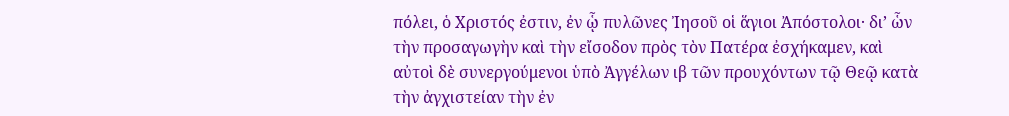πόλει, ὁ Χριστός ἐστιν, ἐν ᾧ πυλῶνες Ἰησοῦ οἱ ἅγιοι Ἀπόστολοι· δι’ ὧν τὴν προσαγωγὴν καὶ τὴν εἴσοδον πρὸς τὸν Πατέρα ἐσχήκαμεν, καὶ αὐτοὶ δὲ συνεργούμενοι ὑπὸ Ἀγγέλων ιβ τῶν προυχόντων τῷ Θεῷ κατὰ τὴν ἀγχιστείαν τὴν ἐν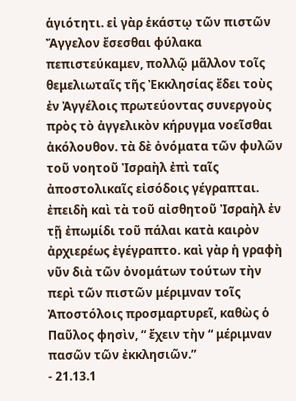ἁγιότητι. εἰ γὰρ ἑκάστῳ τῶν πιστῶν Ἄγγελον ἔσεσθαι φύλακα πεπιστεύκαμεν, πολλῷ μᾶλλον τοῖς θεμελιωταῖς τῆς Ἐκκλησίας ἔδει τοὺς ἐν Ἀγγέλοις πρωτεύοντας συνεργοὺς πρὸς τὸ ἀγγελικὸν κήρυγμα νοεῖσθαι ἀκόλουθον. τὰ δὲ ὀνόματα τῶν φυλῶν τοῦ νοητοῦ Ἰσραὴλ ἐπὶ ταῖς ἀποστολικαῖς εἰσόδοις γέγραπται. ἐπειδὴ καὶ τὰ τοῦ αἰσθητοῦ Ἰσραὴλ ἐν τῇ ἐπωμίδι τοῦ πάλαι κατὰ καιρὸν ἀρχιερέως ἐγέγραπτο. καὶ γὰρ ἡ γραφὴ νῦν διὰ τῶν ὀνομάτων τούτων τὴν περὶ τῶν πιστῶν μέριμναν τοῖς Ἀποστόλοις προσμαρτυρεῖ, καθὼς ὁ Παῦλος φησὶν, “ ἔχειν τὴν “ μέριμναν πασῶν τῶν ἐκκλησιῶν.”
- 21.13.1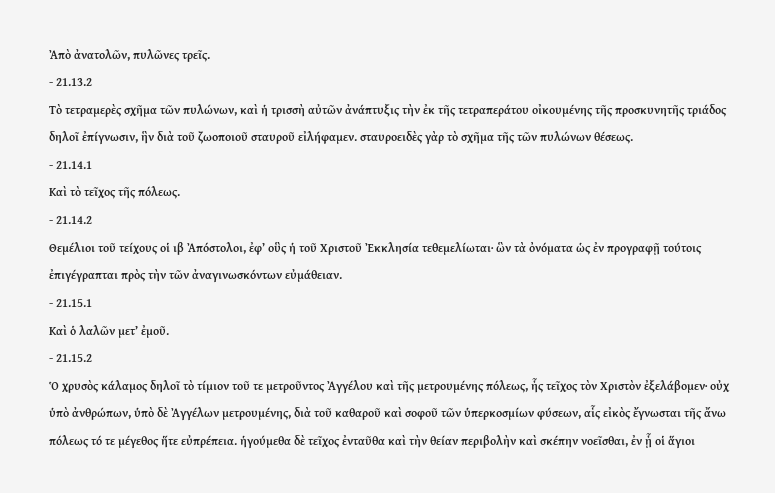Ἀπὸ ἀνατολῶν, πυλῶνες τρεῖς.
- 21.13.2
Τὸ τετραμερὲς σχῆμα τῶν πυλώνων, καὶ ἡ τρισσὴ αὐτῶν ἀνάπτυξις τὴν ἐκ τῆς τετραπεράτου οἰκουμένης τῆς προσκυνητῆς τριάδος δηλοῖ ἐπίγνωσιν, ἣν διὰ τοῦ ζωοποιοῦ σταυροῦ εἰλήφαμεν. σταυροειδὲς γὰρ τὸ σχῆμα τῆς τῶν πυλώνων θέσεως.
- 21.14.1
Καὶ τὸ τεῖχος τῆς πόλεως.
- 21.14.2
Θεμέλιοι τοῦ τείχους οἱ ιβ Ἀπόστολοι, ἐφ’ οὓς ἡ τοῦ Χριστοῦ Ἐκκλησία τεθεμελίωται· ὣν τὰ ὀνόματα ὡς ἐν προγραφῇ τούτοις ἐπιγέγραπται πρὸς τὴν τῶν ἀναγινωσκόντων εὐμάθειαν.
- 21.15.1
Καὶ ὁ λαλῶν μετ’ ἐμοῦ.
- 21.15.2
Ὁ χρυσὸς κάλαμος δηλοῖ τὸ τίμιον τοῦ τε μετροῦντος Ἀγγέλου καὶ τῆς μετρουμένης πόλεως, ἧς τεῖχος τὸν Χριστὸν ἐξελάβομεν· οὐχ ὑπὸ ἀνθρώπων, ὑπὸ δὲ Ἀγγέλων μετρουμένης, διὰ τοῦ καθαροῦ καὶ σοφοῦ τῶν ὑπερκοσμίων φύσεων, αἷς εἰκὸς ἔγνωσται τῆς ἄνω πόλεως τό τε μέγεθος ἥτε εὐπρέπεια. ἡγούμεθα δὲ τεῖχος ἐνταῦθα καὶ τὴν θείαν περιβολὴν καὶ σκέπην νοεῖσθαι, ἐν ᾗ οἱ ἅγιοι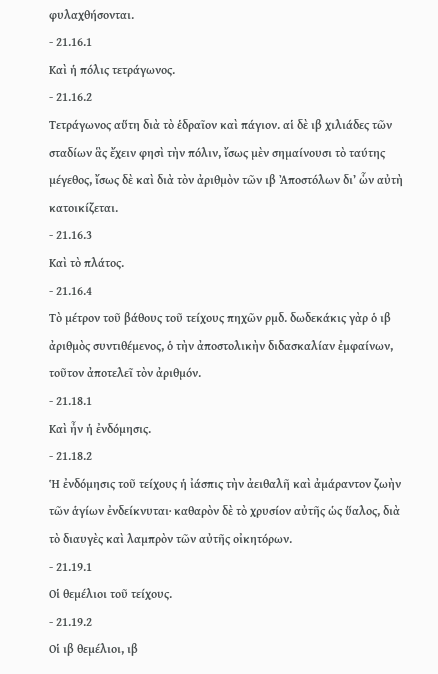φυλαχθήσονται.
- 21.16.1
Καὶ ἡ πόλις τετράγωνος.
- 21.16.2
Τετράγωνος αὕτη διὰ τὸ ἑδραῖον καὶ πάγιον. αἱ δὲ ιβ χιλιάδες τῶν σταδίων ἃς ἔχειν φησὶ τὴν πόλιν, ἴσως μὲν σημαίνουσι τὸ ταύτης μέγεθος, ἴσως δὲ καὶ διὰ τὸν ἀριθμὸν τῶν ιβ Ἀποστόλων δι’ ὧν αὐτὴ κατοικίζεται.
- 21.16.3
Καὶ τὸ πλάτος.
- 21.16.4
Τὸ μέτρον τοῦ βάθους τοῦ τείχους πηχῶν ρμδ. δωδεκάκις γὰρ ὁ ιβ ἀριθμὸς συντιθέμενος, ὁ τὴν ἀποστολικὴν διδασκαλίαν ἐμφαίνων, τοῦτον ἀποτελεῖ τὸν ἀριθμόν.
- 21.18.1
Καὶ ἦν ἡ ἐνδόμησις.
- 21.18.2
Ἡ ἐνδόμησις τοῦ τείχους ἡ ἰάσπις τὴν ἀειθαλῆ καὶ ἀμάραντον ζωὴν τῶν ἁγίων ἐνδείκνυται· καθαρὸν δὲ τὸ χρυσίον αὐτῆς ὡς ὕαλος, διὰ τὸ διαυγὲς καὶ λαμπρὸν τῶν αὐτῆς οἰκητόρων.
- 21.19.1
Οἱ θεμέλιοι τοῦ τείχους.
- 21.19.2
Οἱ ιβ θεμέλιοι, ιβ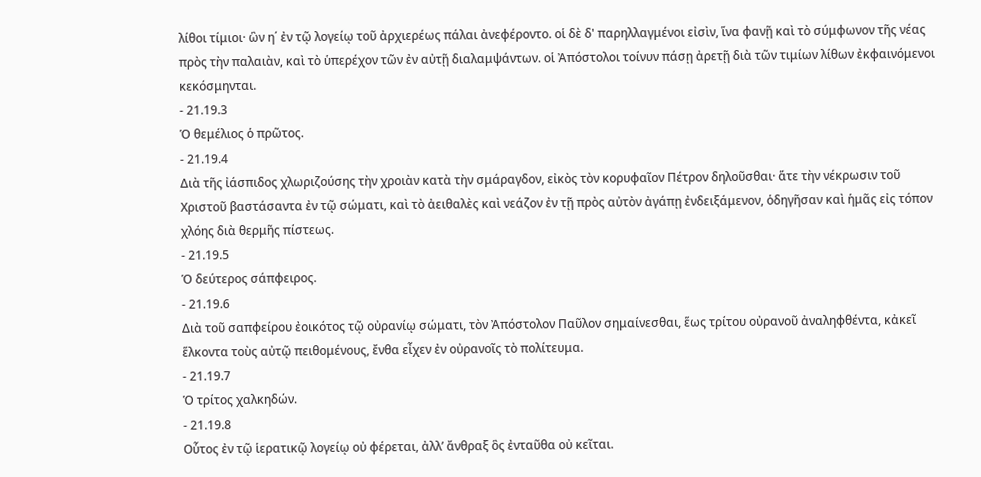λίθοι τίμιοι· ὣν η΄ ἐν τῷ λογείῳ τοῦ ἀρχιερέως πάλαι ἀνεφέροντο. οἱ δὲ δ' παρηλλαγμένοι εἰσὶν, ἵνα φανῇ καὶ τὸ σύμφωνον τῆς νέας πρὸς τὴν παλαιὰν, καὶ τὸ ὑπερέχον τῶν ἐν αὐτῇ διαλαμψάντων. οἱ Ἀπόστολοι τοίνυν πάσῃ ἀρετῇ διὰ τῶν τιμίων λίθων ἐκφαινόμενοι κεκόσμηνται.
- 21.19.3
Ὁ θεμέλιος ὁ πρῶτος.
- 21.19.4
Διὰ τῆς ἰάσπιδος χλωριζούσης τὴν χροιὰν κατὰ τὴν σμάραγδον, εἰκὸς τὸν κορυφαῖον Πέτρον δηλοῦσθαι· ἅτε τὴν νέκρωσιν τοῦ Χριστοῦ βαστάσαντα ἐν τῷ σώματι, καὶ τὸ ἀειθαλὲς καὶ νεάζον ἐν τῇ πρὸς αὐτὸν ἀγάπῃ ἐνδειξάμενον, ὁδηγῆσαν καὶ ἡμᾶς εἰς τόπον χλόης διὰ θερμῆς πίστεως.
- 21.19.5
Ὁ δεύτερος σάπφειρος.
- 21.19.6
Διὰ τοῦ σαπφείρου ἐοικότος τῷ οὐρανίῳ σώματι, τὸν Ἀπόστολον Παῦλον σημαίνεσθαι, ἕως τρίτου οὐρανοῦ ἀναληφθέντα, κἀκεῖ ἕλκοντα τοὺς αὐτῷ πειθομένους, ἔνθα εἶχεν ἐν οὐρανοῖς τὸ πολίτευμα.
- 21.19.7
Ὁ τρίτος χαλκηδών.
- 21.19.8
Οὗτος ἐν τῷ ἱερατικῷ λογείῳ οὐ φέρεται, ἀλλ’ ἄνθραξ ὃς ἐνταῦθα οὐ κεῖται.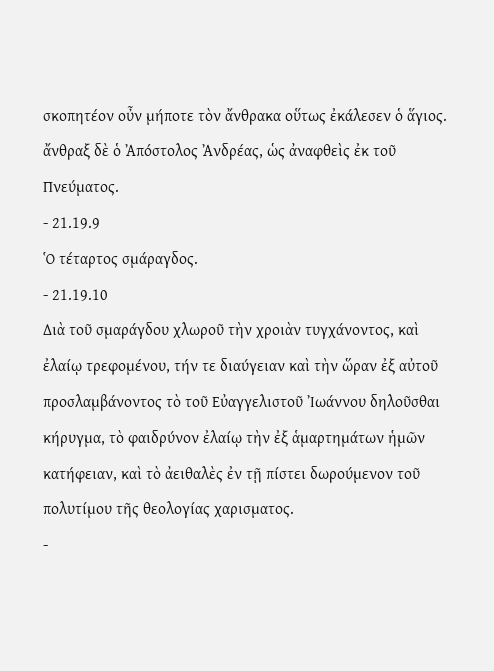σκοπητέον οὖν μήποτε τὸν ἄνθρακα οὕτως ἐκάλεσεν ὁ ἅγιος. ἄνθραξ δὲ ὁ Ἀπόστολος Ἀνδρέας, ὡς ἀναφθεὶς ἐκ τοῦ Πνεύματος.
- 21.19.9
Ὁ τέταρτος σμάραγδος.
- 21.19.10
Διὰ τοῦ σμαράγδου χλωροῦ τὴν χροιὰν τυγχάνοντος, καὶ ἐλαίῳ τρεφομένου, τήν τε διαύγειαν καὶ τὴν ὥραν ἐξ αὐτοῦ προσλαμβάνοντος τὸ τοῦ Εὐαγγελιστοῦ Ἰωάννου δηλοῦσθαι κήρυγμα, τὸ φαιδρύνον ἐλαίῳ τὴν ἐξ ἁμαρτημάτων ἡμῶν κατήφειαν, καὶ τὸ ἀειθαλὲς ἐν τῇ πίστει δωρούμενον τοῦ πολυτίμου τῆς θεολογίας χαρισματος.
-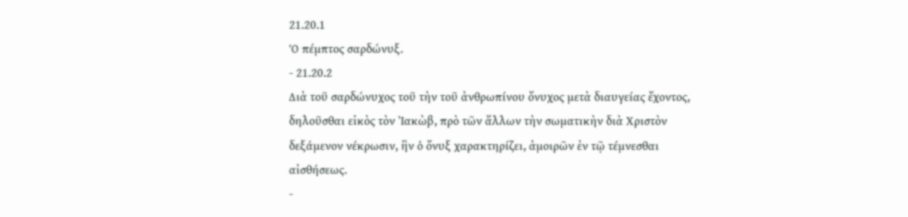21.20.1
Ὁ πέμπτος σαρδώνυξ.
- 21.20.2
Διὰ τοῦ σαρδώνυχος τοῦ τὴν τοῦ ἀνθρωπίνου ὄνυχος μετὰ διαυγείας ἔχοντος, δηλοῦσθαι εἰκὸς τὸν Ἰακὼβ, πρὸ τῶν ἄλλων τὴν σωματικὴν διὰ Χριστὸν δεξάμενον νέκρωσιν, ἣν ὁ ὄνυξ χαρακτηρίζει, ἀμοιρῶν ἐν τῷ τέμνεσθαι αἰσθήσεως.
-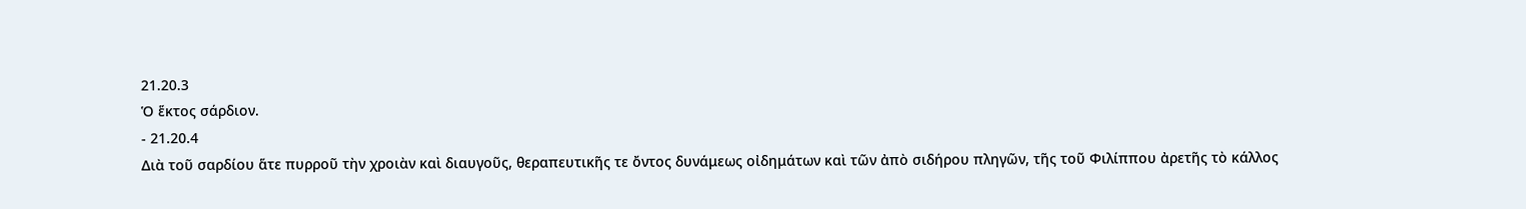21.20.3
Ὁ ἕκτος σάρδιον.
- 21.20.4
Διὰ τοῦ σαρδίου ἅτε πυρροῦ τὴν χροιὰν καὶ διαυγοῦς, θεραπευτικῆς τε ὄντος δυνάμεως οἰδημάτων καὶ τῶν ἀπὸ σιδήρου πληγῶν, τῆς τοῦ Φιλίππου ἀρετῆς τὸ κάλλος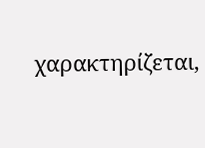χαρακτηρίζεται,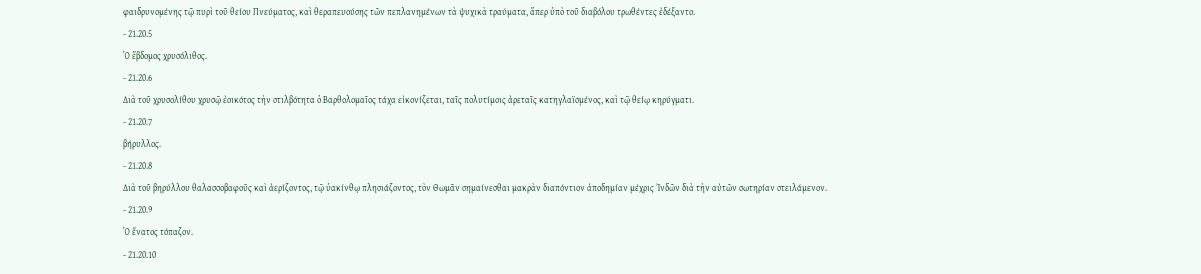φαιδρυνομένης τῷ πυρὶ τοῦ θείου Πνεύματος, καὶ θεραπευούσης τῶν πεπλανημένων τὰ ψυχικὰ τραύματα, ἅπερ ὑπὸ τοῦ διαβόλου τρωθέντες ἐδέξαντο.
- 21.20.5
Ὁ ἕβδομος χρυσόλιθος.
- 21.20.6
Διὰ τοῦ χρυσολίθου χρυσῷ ἐοικότος τὴν στιλβότητα ὁ Βαρθολομαῖος τάχα εἰκονίζεται, ταῖς πολυτίμοις ἀρεταῖς κατηγλαϊσμένος, καὶ τῷ θείῳ κηρύγματι.
- 21.20.7
βήρυλλος.
- 21.20.8
Διὰ τοῦ βηρύλλου θαλασσοβαφοῦς καὶ ἀερίζοντος, τῷ ὑακίνθῳ πλησιάζοντος, τὸν Θωμᾶν σημαίνεσθαι μακρὰν διαπόντιον ἀποδημίαν μέχρις Ἰνδῶν διὰ τὴν αὐτῶν σωτηρίαν στειλάμενον.
- 21.20.9
Ὁ ἔνατος τόπαζον.
- 21.20.10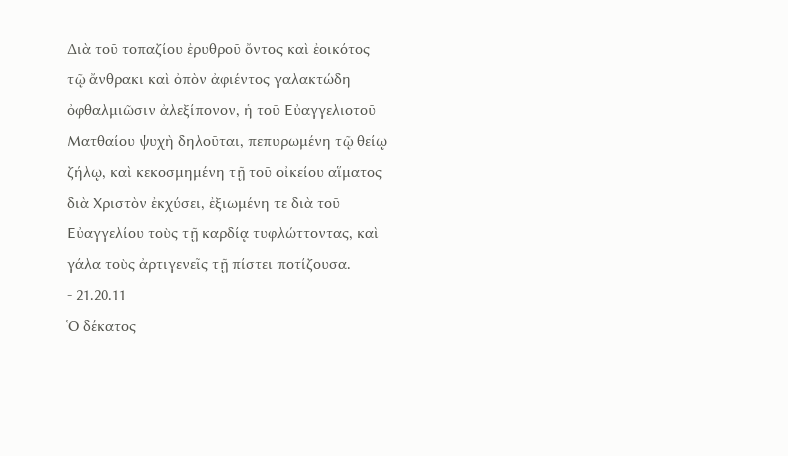Διὰ τοῦ τοπαζίου ἐρυθροῦ ὄντος καὶ ἐοικότος τῷ ἄνθρακι καὶ ὀπὸν ἀφιέντος γαλακτώδη ὀφθαλμιῶσιν ἀλεξίπονον, ἡ τοῦ Εὐαγγελιοτοῦ Ματθαίου ψυχὴ δηλοῦται, πεπυρωμένη τῷ θείῳ ζήλῳ, καὶ κεκοσμημένη τῇ τοῦ οἰκείου αἵματος διὰ Χριστὸν ἐκχύσει, ἐξιωμένη τε διὰ τοῦ Εὐαγγελίου τοὺς τῇ καρδίᾳ τυφλώττοντας, καὶ γάλα τοὺς ἀρτιγενεῖς τῇ πίστει ποτίζουσα.
- 21.20.11
Ὁ δέκατος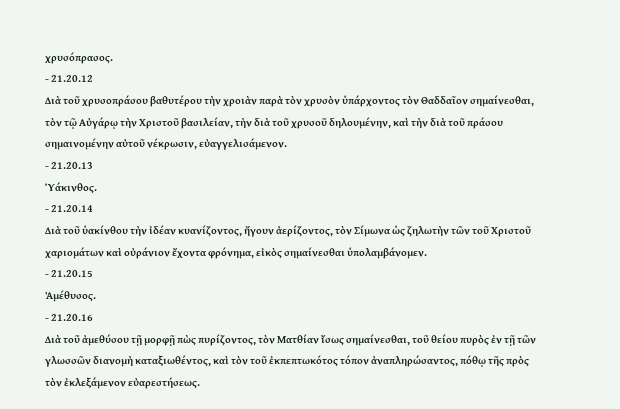χρυσόπρασος.
- 21.20.12
Διὰ τοῦ χρυσοπράσου βαθυτέρου τὴν χροιὰν παρὰ τὸν χρυσὸν ὑπάρχοντος τὸν Θαδδαῖον σημαίνεσθαι, τὸν τῷ Αὐγάρῳ τὴν Χριστοῦ βασιλείαν, τὴν διὰ τοῦ χρυσοῦ δηλουμένην, καὶ τὴν διὰ τοῦ πράσου σημαινομένην αὐτοῦ νέκρωσιν, εὐαγγελισάμενον.
- 21.20.13
Ὑάκινθος.
- 21.20.14
Διὰ τοῦ ὑακίνθου τὴν ἰδέαν κυανίζοντος, ἤγουν ἀερίζοντος, τὸν Σίμωνα ὡς ζηλωτὴν τῶν τοῦ Χριστοῦ χαριομάτων καὶ οὐράνιον ἔχοντα φρόνημα, εἰκὸς σημαίνεσθαι ὑπολαμβάνομεν.
- 21.20.15
Ἀμέθυσος.
- 21.20.16
Διὰ τοῦ ἀμεθύσου τῇ μορφῇ πὼς πυρίζοντος, τὸν Ματθίαν ἴσως σημαίνεσθαι, τοῦ θείου πυρὸς ἐν τῇ τῶν γλωσσῶν διανομὴ καταξιωθέντος, καὶ τὸν τοῦ ἐκπεπτωκότος τόπον ἀναπληρώσαντος, πόθῳ τῆς πρὸς τὸν ἐκλεξάμενον εὐαρεστήσεως.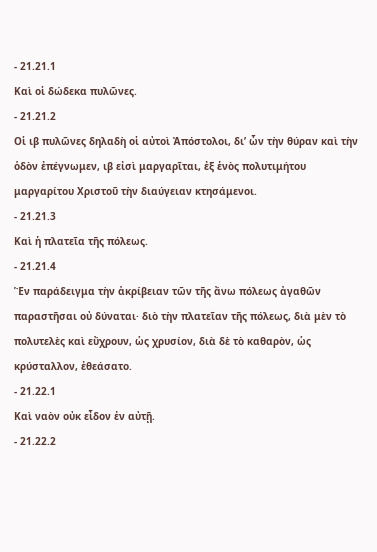- 21.21.1
Καὶ οἱ δώδεκα πυλῶνες.
- 21.21.2
Οἱ ιβ πυλῶνες δηλαδὴ οἱ αὐτοὶ Ἀπόστολοι, δι’ ὧν τὴν θύραν καὶ τὴν ὁδὸν ἐπέγνωμεν, ιβ εἰσὶ μαργαρῖται, ἐξ ἑνὸς πολυτιμήτου μαργαρίτου Χριστοῦ τὴν διαύγειαν κτησάμενοι.
- 21.21.3
Καὶ ἡ πλατεῖα τῆς πόλεως.
- 21.21.4
Ἓν παράδειγμα τὴν ἀκρίβειαν τῶν τῆς ἄνω πόλεως ἀγαθῶν παραστῆσαι οὐ δύναται· διὸ τὴν πλατεῖαν τῆς πόλεως, διὰ μὲν τὸ πολυτελὲς καὶ εὔχρουν, ὡς χρυσίον, διὰ δὲ τὸ καθαρὸν, ὡς κρύσταλλον, ἐθεάσατο.
- 21.22.1
Καὶ ναὸν οὐκ εἶδον ἐν αὐτῇ.
- 21.22.2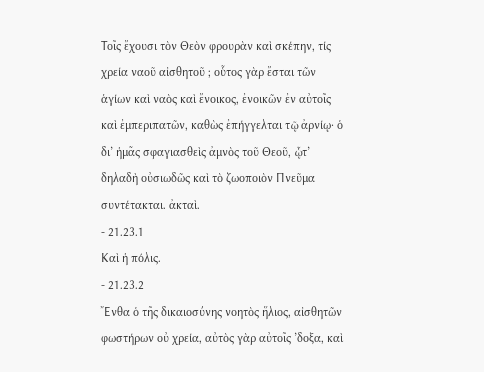Τοῖς ἔχουσι τὸν Θεὸν φρουρὰν καὶ σκέπην, τίς χρεία ναοῦ αἰσθητοῦ ; οὗτος γὰρ ἔσται τῶν ἁγίων καὶ ναὸς καὶ ἔνοικος, ἐνοικῶν ἐν αὐτοῖς καὶ ἐμπεριπατῶν, καθὼς ἐπήγγελται τῷ ἀρνίῳ· ὁ δι’ ἡμᾶς σφαγιασθεὶς ἀμνὸς τοῦ Θεοῦ, ᾧτ’ δηλαδὴ οὐσιωδῶς καὶ τὸ ζωοποιὸν Πνεῦμα συντέτακται. ἀκταὶ.
- 21.23.1
Καὶ ἡ πόλις.
- 21.23.2
Ἔνθα ὁ τῆς δικαιοσύνης νοητὸς ἥλιος, αἰσθητῶν φωστήρων οὐ χρεία, αὐτὸς γὰρ αὐτοῖς ’δοξα, καὶ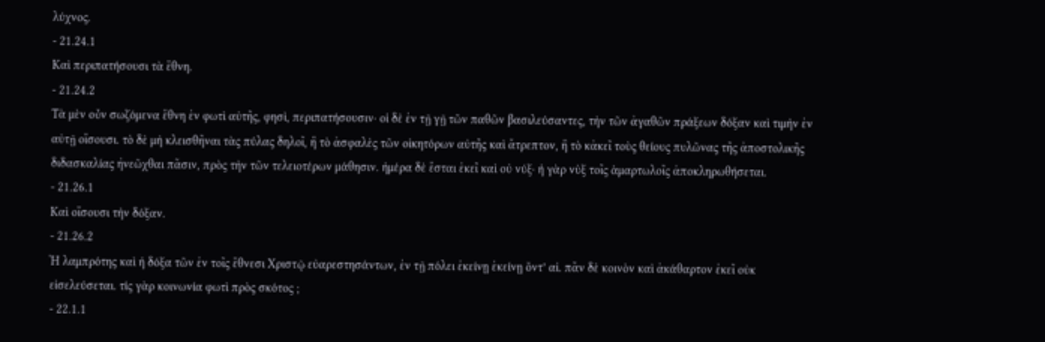λύχνος.
- 21.24.1
Καὶ περιπατήσουσι τὰ ἔθνη.
- 21.24.2
Τὰ μὲν οὖν σωζόμενα ἔθνη ἐν φωτὶ αὐτῆς, φησὶ, περιπατήσουσιν· οἱ δὲ ἐν τῇ γῇ τῶν παθῶν βασιλεύσαντες, τὴν τῶν ἀγαθῶν πράξεων δόξαν καὶ τιμὴν ἐν αὐτῇ οἴσουσι. τὸ δὲ μὴ κλεισθῆναι τὰς πύλας δηλοῖ, ἣ τὸ ἀσφαλὲς τῶν οἰκητόρων αὐτῆς καὶ ἄτρεπτον, ἣ τὸ κἀκεῖ τοὺς θείους πυλῶνας τῆς ἀποστολικῆς διδασκαλίας ἠνεῶχθαι πᾶσιν, πρὸς τὴν τῶν τελειοτέρων μάθησιν. ἡμέρα δὲ ἔσται ἐκεῖ καὶ οὐ νύξ· ἡ γὰρ νὺξ τοῖς ἁμαρτωλοῖς ἀποκληρωθήσεται.
- 21.26.1
Καὶ οἴσουσι τὴν δόξαν.
- 21.26.2
Ἡ λαμπρότης καὶ ἡ δόξα τῶν ἐν τοῖς ἔθνεσι Χριστῷ εὐαρεστησάντων, ἐν τῇ πόλει ἐκείνῃ ἐκείνῃ ὄντ’ αἰ. πᾶν δὲ κοινὸν καὶ ἀκάθαρτον ἐκεῖ οὐκ εἰσελεύσεται. τίς γὰρ κοινωνία φωτὶ πρὸς σκότος ;
- 22.1.1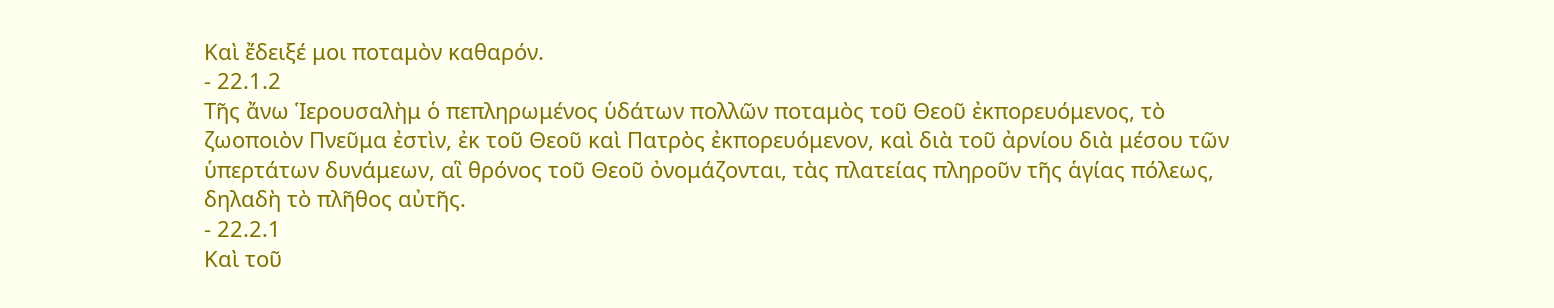Καὶ ἔδειξέ μοι ποταμὸν καθαρόν.
- 22.1.2
Τῆς ἄνω Ἱερουσαλὴμ ὁ πεπληρωμένος ὑδάτων πολλῶν ποταμὸς τοῦ Θεοῦ ἐκπορευόμενος, τὸ ζωοποιὸν Πνεῦμα ἐστὶν, ἐκ τοῦ Θεοῦ καὶ Πατρὸς ἐκπορευόμενον, καὶ διὰ τοῦ ἀρνίου διὰ μέσου τῶν ὑπερτάτων δυνάμεων, αἳ θρόνος τοῦ Θεοῦ ὀνομάζονται, τὰς πλατείας πληροῦν τῆς ἁγίας πόλεως, δηλαδὴ τὸ πλῆθος αὐτῆς.
- 22.2.1
Καὶ τοῦ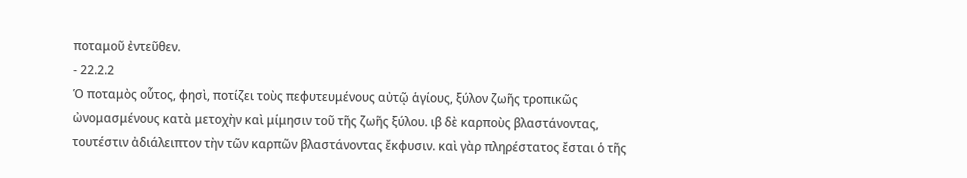ποταμοῦ ἐντεῦθεν.
- 22.2.2
Ὁ ποταμὸς οὗτος, φησὶ, ποτίζει τοὺς πεφυτευμένους αὐτῷ ἁγίους, ξύλον ζωῆς τροπικῶς ὠνομασμένους κατὰ μετοχὴν καὶ μίμησιν τοῦ τῆς ζωῆς ξύλου. ιβ δὲ καρποὺς βλαστάνοντας, τουτέστιν ἀδιάλειπτον τὴν τῶν καρπῶν βλαστάνοντας ἔκφυσιν. καὶ γὰρ πληρέστατος ἔσται ὁ τῆς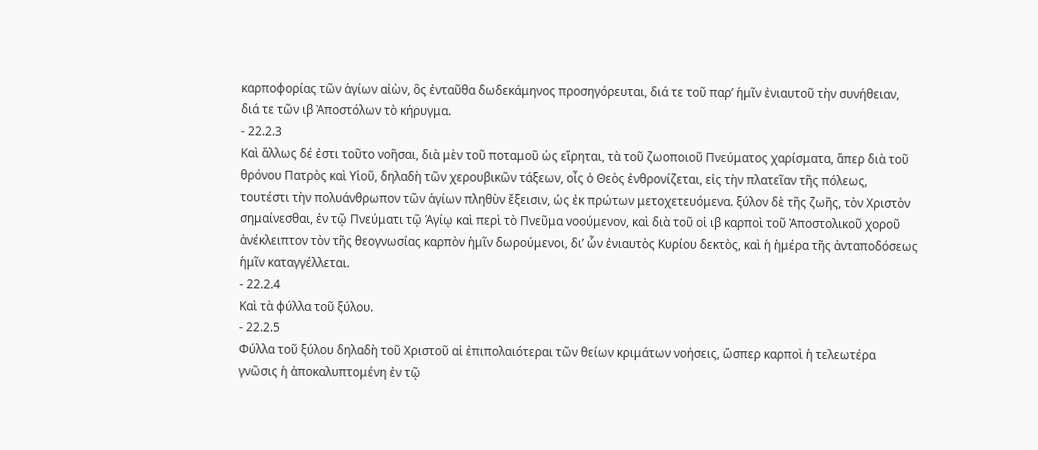καρποφορίας τῶν ἁγίων αἰὼν, ὃς ἐνταῦθα δωδεκάμηνος προσηγόρευται, διά τε τοῦ παρ’ ἡμῖν ἐνιαυτοῦ τὴν συνήθειαν, διά τε τῶν ιβ Ἀποστόλων τὸ κήρυγμα.
- 22.2.3
Καὶ ἄλλως δέ ἐστι τοῦτο νοῆσαι, διὰ μὲν τοῦ ποταμοῦ ὡς εἴρηται, τὰ τοῦ ζωοποιοῦ Πνεύματος χαρίσματα, ἅπερ διὰ τοῦ θρόνου Πατρὸς καὶ Υἱοῦ, δηλαδὴ τῶν χερουβικῶν τάξεων, οἶς ὁ Θεὸς ἐνθρονίζεται, εἰς τὴν πλατεῖαν τῆς πόλεως, τουτέστι τὴν πολυάνθρωπον τῶν ἁγίων πληθὺν ἔξεισιν, ὡς ἐκ πρώτων μετοχετευόμενα. ξύλον δὲ τῆς ζωῆς, τὸν Χριστὸν σημαίνεσθαι, ἐν τῷ Πνεύματι τῷ Ἁγίῳ καὶ περὶ τὸ Πνεῦμα νοούμενον, καὶ διὰ τοῦ οἱ ιβ καρποὶ τοῦ Ἀποστολικοῦ χοροῦ ἀνέκλειπτον τὸν τῆς θεογνωσίας καρπὸν ἡμῖν δωρούμενοι, δι’ ὧν ἐνιαυτὸς Κυρίου δεκτὸς, καὶ ἡ ἡμέρα τῆς ἀνταποδόσεως ἡμῖν καταγγέλλεται.
- 22.2.4
Καὶ τὰ φύλλα τοῦ ξύλου.
- 22.2.5
Φύλλα τοῦ ξύλου δηλαδὴ τοῦ Χριστοῦ αἱ ἐπιπολαιότεραι τῶν θείων κριμάτων νοήσεις, ὥσπερ καρποὶ ἡ τελεωτέρα γνῶσις ἡ ἀποκαλυπτομένη ἐν τῷ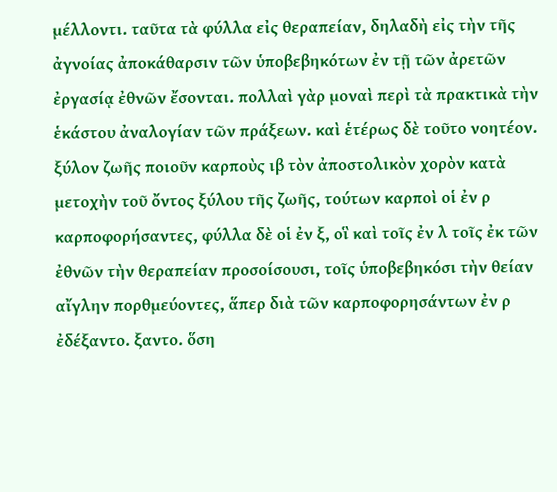μέλλοντι. ταῦτα τὰ φύλλα εἰς θεραπείαν, δηλαδὴ εἰς τὴν τῆς ἀγνοίας ἀποκάθαρσιν τῶν ὑποβεβηκότων ἐν τῇ τῶν ἀρετῶν ἐργασίᾳ ἐθνῶν ἔσονται. πολλαὶ γὰρ μοναὶ περὶ τὰ πρακτικὰ τὴν ἑκάστου ἀναλογίαν τῶν πράξεων. καὶ ἑτέρως δὲ τοῦτο νοητέον. ξύλον ζωῆς ποιοῦν καρποὺς ιβ τὸν ἀποστολικὸν χορὸν κατὰ μετοχὴν τοῦ ὄντος ξύλου τῆς ζωῆς, τούτων καρποὶ οἱ ἐν ρ καρποφορήσαντες, φύλλα δὲ οἱ ἐν ξ, οἳ καὶ τοῖς ἐν λ τοῖς ἐκ τῶν ἐθνῶν τὴν θεραπείαν προσοίσουσι, τοῖς ὑποβεβηκόσι τὴν θείαν αἴγλην πορθμεύοντες, ἅπερ διὰ τῶν καρποφορησάντων ἐν ρ ἐδέξαντο. ξαντο. ὅση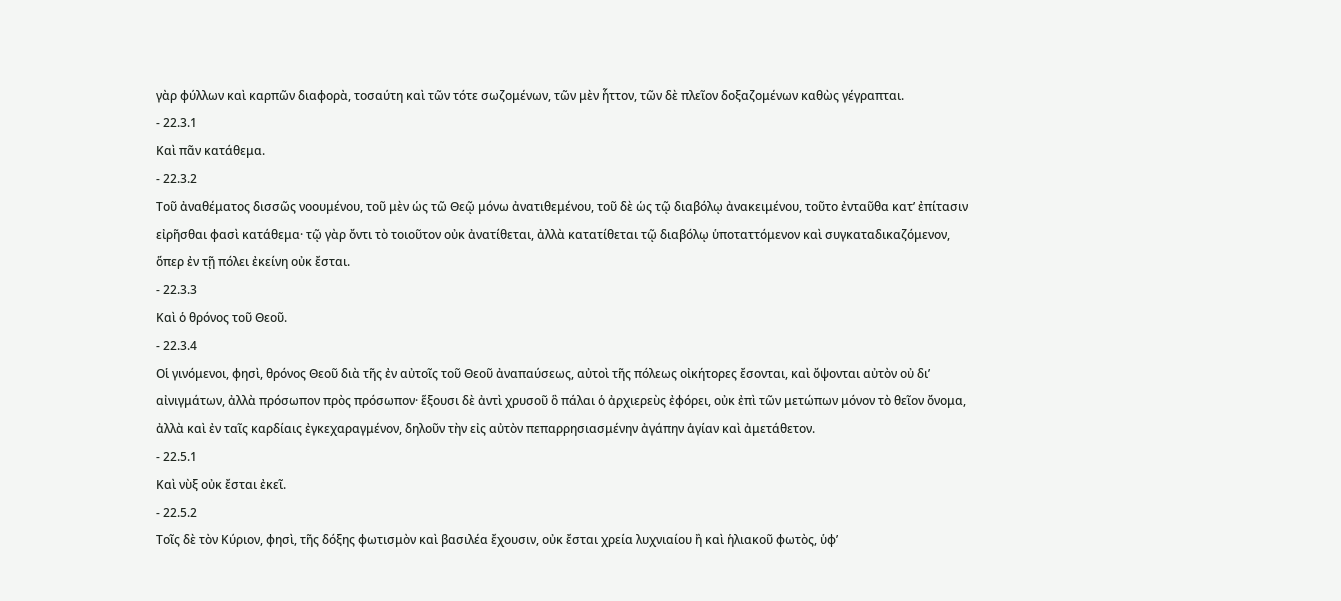γὰρ φύλλων καὶ καρπῶν διαφορὰ, τοσαύτη καὶ τῶν τότε σωζομένων, τῶν μὲν ἧττον, τῶν δὲ πλεῖον δοξαζομένων καθὼς γέγραπται.
- 22.3.1
Καὶ πᾶν κατάθεμα.
- 22.3.2
Τοῦ ἀναθέματος δισσῶς νοουμένου, τοῦ μὲν ὡς τῶ Θεῷ μόνω ἀνατιθεμένου, τοῦ δὲ ὡς τῷ διαβόλῳ ἀνακειμένου, τοῦτο ἐνταῦθα κατ’ ἐπίτασιν εἰρῆσθαι φασὶ κατάθεμα· τῷ γὰρ ὄντι τὸ τοιοῦτον οὐκ ἀνατίθεται, ἀλλὰ κατατίθεται τῷ διαβόλῳ ὑποταττόμενον καὶ συγκαταδικαζόμενον, ὅπερ ἐν τῇ πόλει ἐκείνη οὐκ ἔσται.
- 22.3.3
Καὶ ὁ θρόνος τοῦ Θεοῦ.
- 22.3.4
Οἱ γινόμενοι, φησὶ, θρόνος Θεοῦ διὰ τῆς ἐν αὐτοῖς τοῦ Θεοῦ ἀναπαύσεως, αὐτοὶ τῆς πόλεως οἰκήτορες ἔσονται, καὶ ὄψονται αὐτὸν οὐ δι’ αἰνιγμάτων, ἀλλὰ πρόσωπον πρὸς πρόσωπον· ἕξουσι δὲ ἀντὶ χρυσοῦ ὃ πάλαι ὁ ἀρχιερεὺς ἐφόρει, οὐκ ἐπὶ τῶν μετώπων μόνον τὸ θεῖον ὄνομα, ἀλλὰ καὶ ἐν ταῖς καρδίαις ἐγκεχαραγμένον, δηλοῦν τὴν εἰς αὐτὸν πεπαρρησιασμένην ἀγάπην ἁγίαν καὶ ἀμετάθετον.
- 22.5.1
Καὶ νὺξ οὐκ ἔσται ἐκεῖ.
- 22.5.2
Τοῖς δὲ τὸν Κύριον, φησὶ, τῆς δόξης φωτισμὸν καὶ βασιλέα ἔχουσιν, οὐκ ἔσται χρεία λυχνιαίου ἢ καὶ ἡλιακοῦ φωτὸς, ὑφ’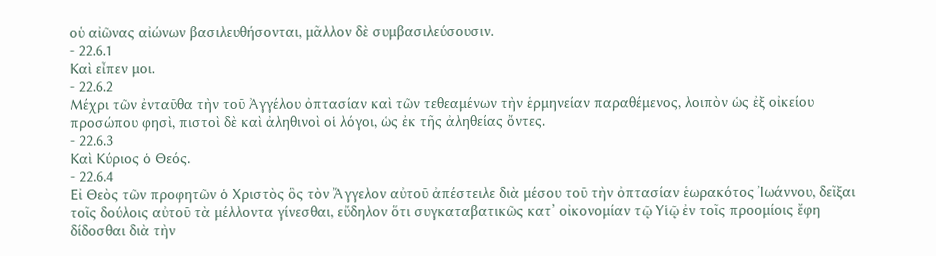οὑ αἰῶνας αἰώνων βασιλευθήσονται, μᾶλλον δὲ συμβασιλεύσουσιν.
- 22.6.1
Καὶ εἶπεν μοι.
- 22.6.2
Μέχρι τῶν ἐνταῦθα τὴν τοῦ Ἀγγέλου ὀπτασίαν καὶ τῶν τεθεαμένων τὴν ἑρμηνείαν παραθέμενος, λοιπὸν ὡς ἐξ οἰκείου προσώπου φησὶ, πιστοὶ δὲ καὶ ἀληθινοὶ οἱ λόγοι, ὡς ἐκ τῆς ἀληθείας ὄντες.
- 22.6.3
Καὶ Κύριος ὁ Θεός.
- 22.6.4
Εἰ Θεὸς τῶν προφητῶν ὁ Χριστὸς ὃς τὸν Ἄγγελον αὐτοῦ ἀπέστειλε διὰ μέσου τοῦ τὴν ὀπτασίαν ἑωρακότος Ἰωάννου, δεῖξαι τοῖς δούλοις αὐτοῦ τὰ μέλλοντα γίνεσθαι, εὔδηλον ὅτι συγκαταβατικῶς κατ’ οἰκονομίαν τῷ Υἱῷ ἐν τοῖς προομίοις ἔφη δίδοσθαι διὰ τὴν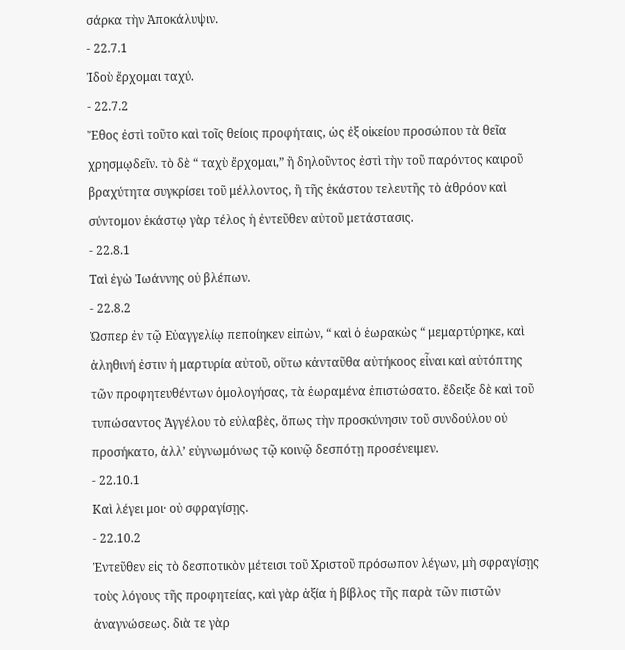σάρκα τὴν Ἀποκάλυψιν.
- 22.7.1
Ἰδοὺ ἔρχομαι ταχύ.
- 22.7.2
Ἔθος ἐστὶ τοῦτο καὶ τοῖς θείοις προφήταις, ὡς ἐξ οἰκείου προσώπου τὰ θεῖα χρησμῳδεῖν. τὸ δὲ “ ταχὺ ἔρχομαι,” ἢ δηλοῦντος ἐστὶ τὴν τοῦ παρόντος καιροῦ βραχύτητα συγκρίσει τοῦ μέλλοντος, ἢ τῆς ἑκάστου τελευτῆς τὸ ἀθρόον καὶ σύντομον ἑκάστῳ γὰρ τέλος ἡ ἐντεῦθεν αὐτοῦ μετάστασις.
- 22.8.1
Ταὶ ἐγὼ Ἰωάννης οὐ βλέπων.
- 22.8.2
Ὠσπερ ἐν τῷ Εὐαγγελίῳ πεποίηκεν εἰπὼν, “ καὶ ὁ ἑωρακὼς “ μεμαρτύρηκε, καὶ ἀληθινή ἐστιν ἡ μαρτυρία αὐτοῦ, οὕτω κἀνταῦθα αὐτήκοος εἶναι καὶ αὐτόπτης τῶν προφητευθέντων ὁμολογήσας, τὰ ἑωραμένα ἐπιστώσατο. ἔδειξε δὲ καὶ τοῦ τυπώσαντος Ἀγγέλου τὸ εὐλαβὲς, ὅπως τὴν προσκύνησιν τοῦ συνδούλου οὐ προσήκατο, ἀλλ’ εὐγνωμόνως τῷ κοινῷ δεσπότῃ προσένειμεν.
- 22.10.1
Καὶ λέγει μοι· οὐ σφραγίσῃς.
- 22.10.2
Ἐντεῦθεν εἰς τὸ δεσποτικὸν μέτεισι τοῦ Χριστοῦ πρόσωπον λέγων, μὴ σφραγίσῃς τοὺς λόγους τῆς προφητείας, καὶ γὰρ ἀξία ἡ βίβλος τῆς παρὰ τῶν πιστῶν ἀναγνώσεως. διὰ τε γὰρ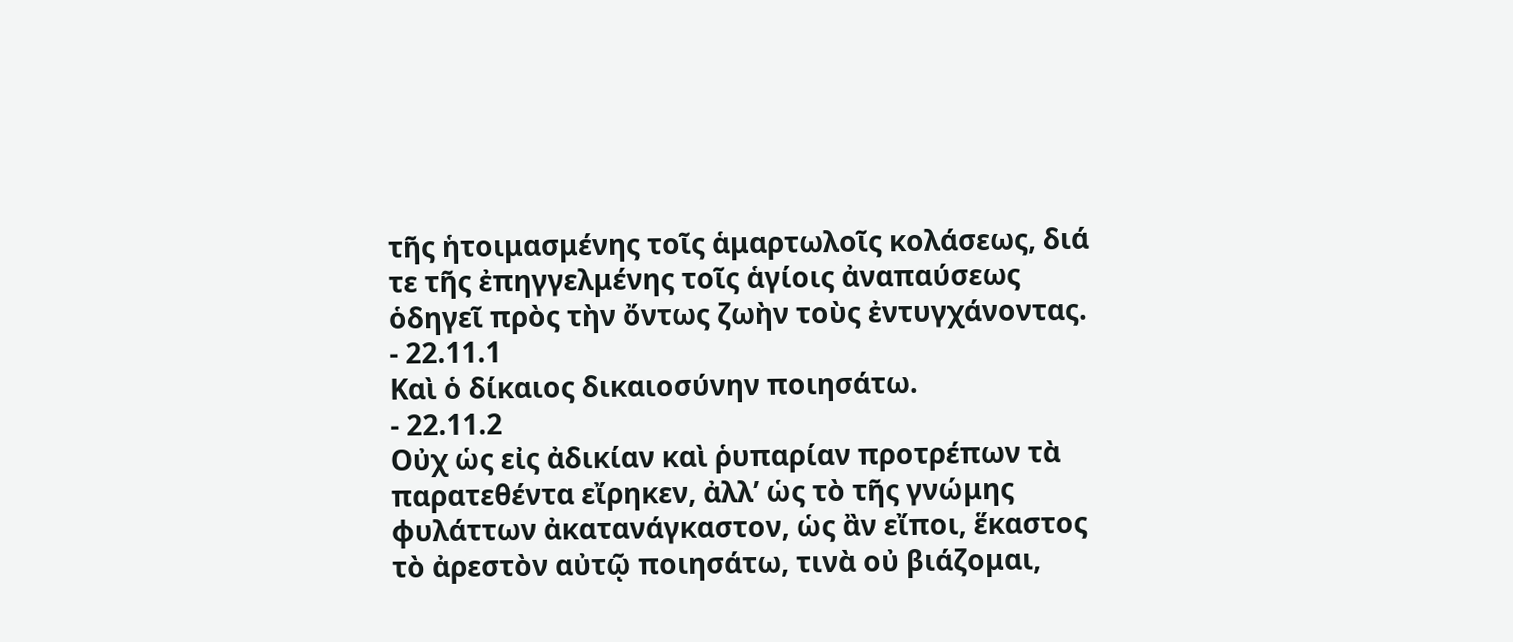τῆς ἡτοιμασμένης τοῖς ἁμαρτωλοῖς κολάσεως, διά τε τῆς ἐπηγγελμένης τοῖς ἁγίοις ἀναπαύσεως ὁδηγεῖ πρὸς τὴν ὄντως ζωὴν τοὺς ἐντυγχάνοντας.
- 22.11.1
Καὶ ὁ δίκαιος δικαιοσύνην ποιησάτω.
- 22.11.2
Οὐχ ὡς εἰς ἀδικίαν καὶ ῥυπαρίαν προτρέπων τὰ παρατεθέντα εἴρηκεν, ἀλλ’ ὡς τὸ τῆς γνώμης φυλάττων ἀκατανάγκαστον, ὡς ἂν εἴποι, ἕκαστος τὸ ἀρεστὸν αὐτῷ ποιησάτω, τινὰ οὐ βιάζομαι,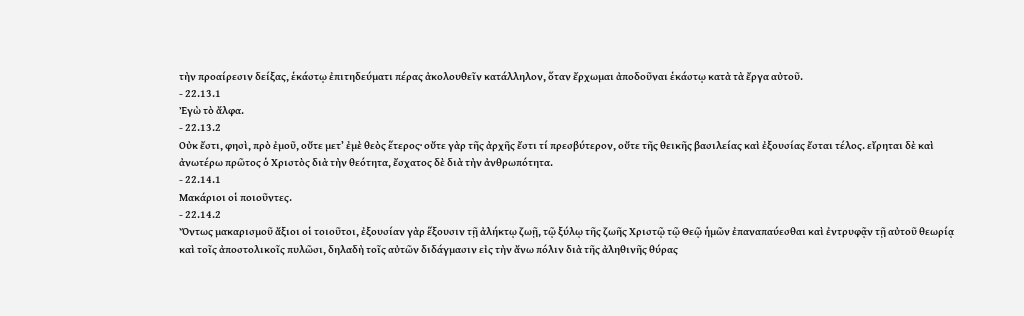τὴν προαίρεσιν δείξας, ἑκάστῳ ἐπιτηδεύματι πέρας ἀκολουθεῖν κατάλληλον, ὅταν ἔρχωμαι ἀποδοῦναι ἑκάστῳ κατὰ τὰ ἔργα αὐτοῦ.
- 22.13.1
Ἐγὼ τὸ ἄλφα.
- 22.13.2
Οὐκ ἔστι, φησὶ, πρὸ ἐμοῦ, οὔτε μετ’ ἐμὲ θεὸς ἕτερος· οὔτε γὰρ τῆς ἀρχῆς ἔστι τί πρεσβύτερον, οὔτε τῆς θεικῆς βασιλείας καὶ ἐξουσίας ἔσται τέλος. εἴρηται δὲ καὶ ἀνωτέρω πρῶτος ὁ Χριστὸς διὰ τὴν θεότητα, ἔσχατος δὲ διὰ τὴν ἀνθρωπότητα.
- 22.14.1
Μακάριοι οἱ ποιοῦντες.
- 22.14.2
Ὄντως μακαρισμοῦ ἄξιοι οἱ τοιοῦτοι, ἐξουσίαν γὰρ ἕξουσιν τῇ ἀλήκτῳ ζωῇ, τῷ ξύλῳ τῆς ζωῆς Χριστῷ τῷ Θεῷ ἡμῶν ἐπαναπαύεσθαι καὶ ἐντρυφᾷν τῇ αὐτοῦ θεωρίᾳ καὶ τοῖς ἀποστολικοῖς πυλῶσι, δηλαδὴ τοῖς αὐτῶν διδάγμασιν εἰς τὴν ἄνω πόλιν διὰ τῆς ἀληθινῆς θύρας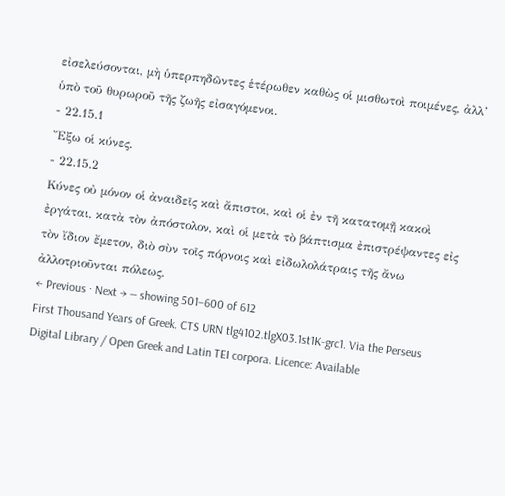εἰσελεύσονται, μὴ ὑπερπηδῶντες ἑτέρωθεν καθὼς οἱ μισθωτοὶ ποιμένες, ἀλλ’ ὑπὸ τοῦ θυρωροῦ τῆς ζωῆς εἰσαγόμενοι.
- 22.15.1
Ἔξω οἱ κύνες.
- 22.15.2
Κύνες οὐ μόνον οἱ ἀναιδεῖς καὶ ἄπιστοι, καὶ οἱ ἐν τῆ κατατομῇ κακοὶ ἐργάται, κατὰ τὸν ἀπόστολον, καὶ οἱ μετὰ τὸ βάπτισμα ἐπιστρέψαντες εἰς τὸν ἴδιον ἔμετον, διὸ σὺν τοῖς πόρνοις καὶ εἰδωλολάτραις τῆς ἄνω ἀλλοτριοῦνται πόλεως.
← Previous · Next → — showing 501–600 of 612
First Thousand Years of Greek. CTS URN tlg4102.tlgX03.1st1K-grc1. Via the Perseus Digital Library / Open Greek and Latin TEI corpora. Licence: Available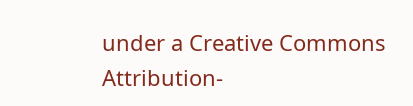under a Creative Commons Attribution-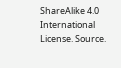ShareAlike 4.0 International License. Source.